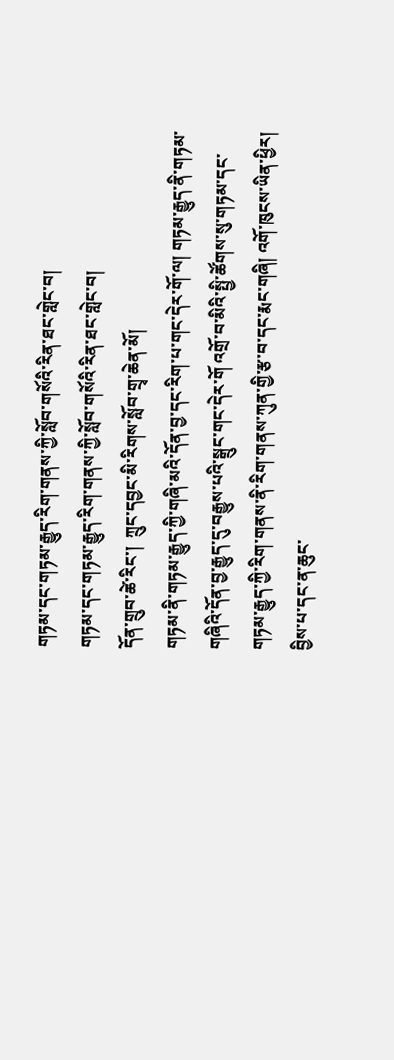གཏམ་དང་གཏམ་རྒྱུད་རིག་གནས་ཀྱི་སློབ་གསོའི་རིན་ཐང་གླེང་བ།
གཏམ་དང་གཏམ་རྒྱུད་རིག་གནས་ཀྱི་སློབ་གསོའི་རིན་ཐང་གླེང་བ།
དོན་གྲུབ་ཚེ་རིང་།  ཀྲུང་དབྱང་མི་རིགས་སློབ་གྲྭ་ཆེན་མོ།
གཏམ་ནི་གཏམ་རྒྱུད་ཀྱི་གཞི་མའི་དོན་བྱ་དང་རིག་པ་གང་དེར་གོ་ལ། གཏམ་རྒྱུད་ནི་གཏམ་གཞིའི་དོན་བྱ་རྒྱུད་དུ་བརྒྱུས་པའི་སྒྲུང་གང་དེར་གོ འགྲོ་བ་མིའི་སྤྱི་ཚོགས་སུ་གཏམ་དང་གཏམ་རྒྱུད་ཀྱི་རིག་གནས་ནི་རིག་གནས་ཀུན་གྱི་རྩ་བ་དང་རྨང་གཞི། འགོ་ཁུངས་ཡིན་ཕྱིར། བྱིས་པ་དང་ན་ཆུང་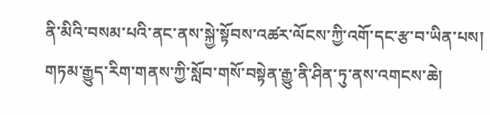ནི་མིའི་བསམ་པའི་ནང་ནས་སྐྱེ་སྟོབས་འཚར་ལོངས་ཀྱི་འགོ་དང་རྩ་བ་ཡིན་པས། གཏམ་རྒྱུད་རིག་གནས་ཀྱི་སློབ་གསོ་བསྟེན་རྒྱུ་ནི་ཤིན་ཏུ་ནས་འགངས་ཆེ།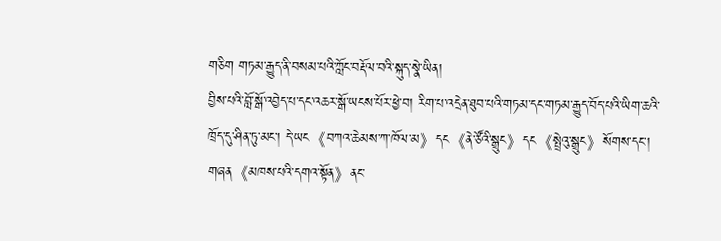གཅིག གཏམ་རྒྱུད་ནི་བསམ་པའི་ཀློང་བརྡོལ་བའི་སྐུད་སྣེ་ཡིན།
བྱིས་པའི་བློ་སྒོ་འབྱེད་པ་དང་འཆར་སྒོ་ཡངས་པོར་ཕྱེ་བ། རིག་པ་འདྲེན་ཐུབ་པའི་གཏམ་དང་གཏམ་རྒྱུད་བོད་པའི་ཡིག་ཆའི་ཁྲོད་དུ་ཤིན་ཏུ་མང་། དེ་ཡང《བཀའ་ཆེམས་ཀ་ཁོལ་མ》དང《ནེ་ཙོའི་སྒྲུང》དང《སྤྲེའུ་སྒྲུང》སོགས་དང་། གཞན《མཁས་པའི་དགའ་སྟོན》ནང་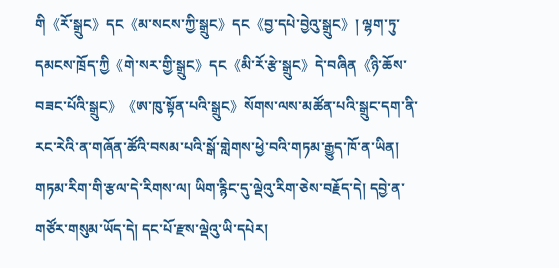གི《རོ་སྒྲུང》དང《མ་སངས་ཀྱི་སྒྲུང》དང《བྱ་དཔེ་བྱེའུ་སྒྲུང》། ལྷག་ཏུ་དམངས་ཁྲོད་ཀྱི《གེ་སར་གྱི་སྒྲུང》དང《མི་རོ་རྩེ་སྒྲུང》དེ་བཞིན《ཉི་ཆོས་བཟང་པོའི་སྒྲུང》《ཨ་ཁུ་སྟོན་པའི་སྒྲུང》སོགས་ལས་མཚོན་པའི་སྒྲུང་དག་ནི་རང་རེའི་ན་གཞོན་ཚོའི་བསམ་པའི་སྒོ་གླེགས་ཕྱེ་བའི་གཏམ་རྒྱུད་ཁོ་ན་ཡིན།
གཏམ་རིག་གི་རྩལ་དེ་རིགས་ལ། ཡིག་རྙིང་དུ་ལྡེའུ་རིག་ཅེས་བརྗོད་དེ། དབྱེ་ན་གཙོར་གསུམ་ཡོད་དེ། དང་པོ་རྫས་ལྡེའུ་ཡི་དཔེར།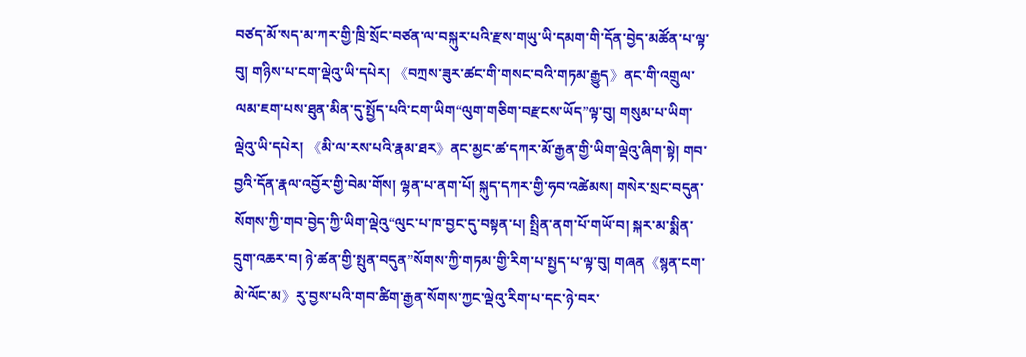བཙད་མོ་སད་མ་ཀར་གྱི་ཁྲི་སྲོང་བཙན་ལ་བསྐུར་པའི་རྫས་གཡུ་ཡི་དམག་གི་དོན་བྱེད་མཚོན་པ་ལྟ་བུ། གཉིས་པ་ངག་ལྡེའུ་ཡི་དཔེར། 《བཀྲས་ཟུར་ཚང་གི་གསང་བའི་གཏམ་རྒྱུད》ནང་གི་འགྲུལ་ལམ་ཇག་པས་ཐུན་མིན་དུ་སྤྱོད་པའི་ངག་ཡིག“ལུག་གཅིག་བརྫངས་ཡོད”ལྟ་བུ། གསུམ་པ་ཡིག་ལྡེའུ་ཡི་དཔེར། 《མི་ལ་རས་པའི་རྣམ་ཐར》ནང་མྱང་ཚ་དཀར་མོ་རྒྱན་གྱི་ཡིག་ལྡེའུ་ཞིག་སྟེ། གབ་བྱའི་དོན་རྣལ་འབྱོར་གྱི་བེམ་གོས། ལྷན་པ་ནག་པོ། སྐུད་དཀར་གྱི་ཧབ་འཚེམས། གསེར་སྲང་བདུན་སོགས་ཀྱི་གབ་བྱེད་ཀྱི་ཡིག་ལྡེའུ“ལུང་པ་ཁ་བྱང་དུ་བསྟན་པ། སྤྲིན་ནག་པོ་གཡོ་བ། སྐར་མ་སྨིན་དྲུག་འཆར་བ། ཉེ་ཚན་གྱི་སྤུན་བདུན”སོགས་ཀྱི་གཏམ་གྱི་རིག་པ་སྤྱད་པ་ལྟ་བུ། གཞན《སྙན་ངག་མེ་ལོང་མ》རུ་བྱས་པའི་གབ་ཚིག་རྒྱན་སོགས་ཀྱང་ལྡེའུ་རིག་པ་དང་ཉེ་བར་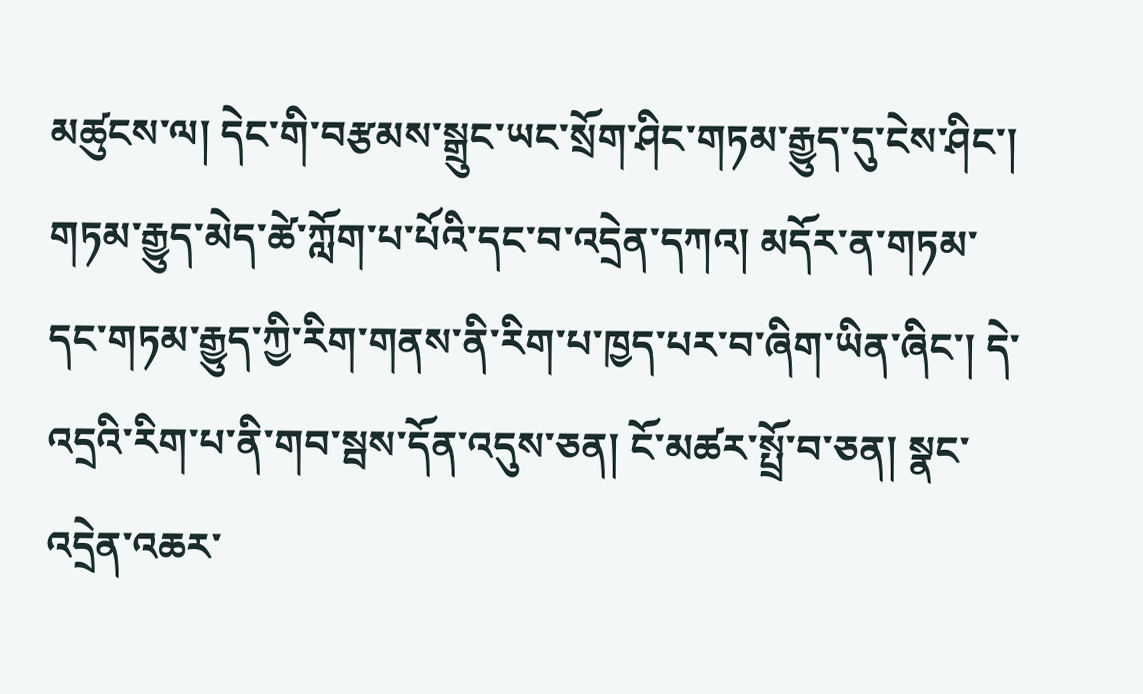མཚུངས་ལ། དེང་གི་བརྩམས་སྒྲུང་ཡང་སྲོག་ཤིང་གཏམ་རྒྱུད་དུ་ངེས་ཤིང་། གཏམ་རྒྱུད་མེད་ཚེ་ཀློག་པ་པོའི་དང་བ་འདྲེན་དཀའ། མདོར་ན་གཏམ་དང་གཏམ་རྒྱུད་ཀྱི་རིག་གནས་ནི་རིག་པ་ཁྱད་པར་བ་ཞིག་ཡིན་ཞིང་། དེ་འདྲའི་རིག་པ་ནི་གབ་སྦས་དོན་འདུས་ཅན། ངོ་མཚར་སྤྲོ་བ་ཅན། སྣང་འདྲེན་འཆར་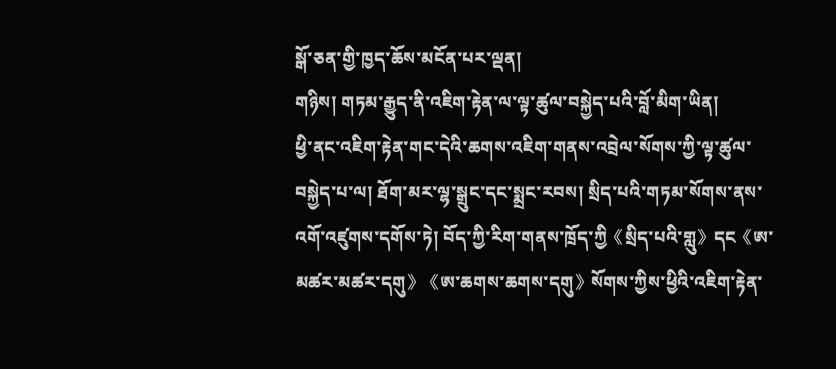སྒོ་ཅན་གྱི་ཁྱད་ཆོས་མངོན་པར་ལྡན།
གཉིས། གཏམ་རྒྱུད་ནི་འཇིག་རྟེན་ལ་ལྟ་ཚུལ་བསྐྱེད་པའི་བློ་མིག་ཡིན།
ཕྱི་ནང་འཇིག་རྟེན་གང་དེའི་ཆགས་འཇིག་གནས་འབྲེལ་སོགས་ཀྱི་ལྟ་ཚུལ་བསྐྱེད་པ་ལ། ཐོག་མར་ལྷ་སྒྲུང་དང་སྨྲང་རབས། སྲིད་པའི་གཏམ་སོགས་ནས་འགོ་འཛུགས་དགོས་ཏེ། བོད་ཀྱི་རིག་གནས་ཁྲོད་ཀྱི《སྲིད་པའི་གླུ》དང《ཨ་མཚར་མཚར་དགུ》《ཨ་ཆགས་ཆགས་དགུ》སོགས་ཀྱིས་ཕྱིའི་འཇིག་རྟེན་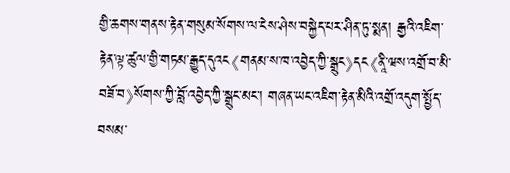གྱི་ཆགས་གནས་རྟེན་གསུམ་སོགས་ལ་ངེས་ཤེས་བསྐྱེད་པར་ཤིན་ཏུ་སྨན། རྒྱའི་འཇིག་རྟེན་ལྟ་ཚུལ་གྱི་གཏམ་རྒྱུད་དུའང《གནམ་ས་ཁ་འབྱེད་ཀྱི་སྒྲུང》དང《ནཱི་ཝས་འགྲོ་བ་མི་བཟོ་བ》སོགས་ཀྱི་བློ་འབྱེད་ཀྱི་སྒྲུང་མང་། གཞན་ཡང་འཇིག་རྟེན་མིའི་འགྲོ་འདུག་སྤྱོད་བསམ་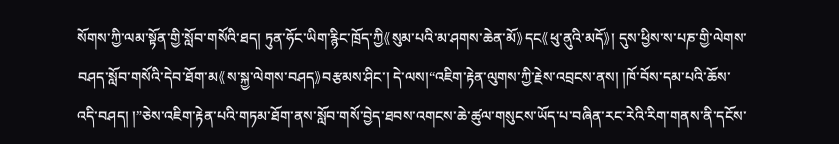སོགས་ཀྱི་ལམ་སྟོན་གྱི་སློབ་གསོའི་ཐད། ཏུན་ཧོང་ཡིག་རྙིང་ཁྲོད་ཀྱི《སུམ་པའི་མ་ཤགས་ཆེན་མོ》དང《ཕུ་ནུའི་མདོ》། དུས་ཕྱིས་ས་པཎ་གྱི་ལེགས་བཤད་སློབ་གསོའི་དེབ་ཐོག་མ《ས་སྐྱ་ལེགས་བཤད》བརྩམས་ཤིང་། དེ་ལས།“འཇིག་རྟེན་ལུགས་ཀྱི་རྗེས་འབྲངས་ནས། །ཁོ་བོས་དམ་པའི་ཆོས་འདི་བཤད། །”ཅེས་འཇིག་རྟེན་པའི་གཏམ་ཐོག་ནས་སློབ་གསོ་བྱེད་ཐབས་འགངས་ཆེ་ཚུལ་གསུངས་ཡོད་པ་བཞིན་རང་རེའི་རིག་གནས་ནི་དངོས་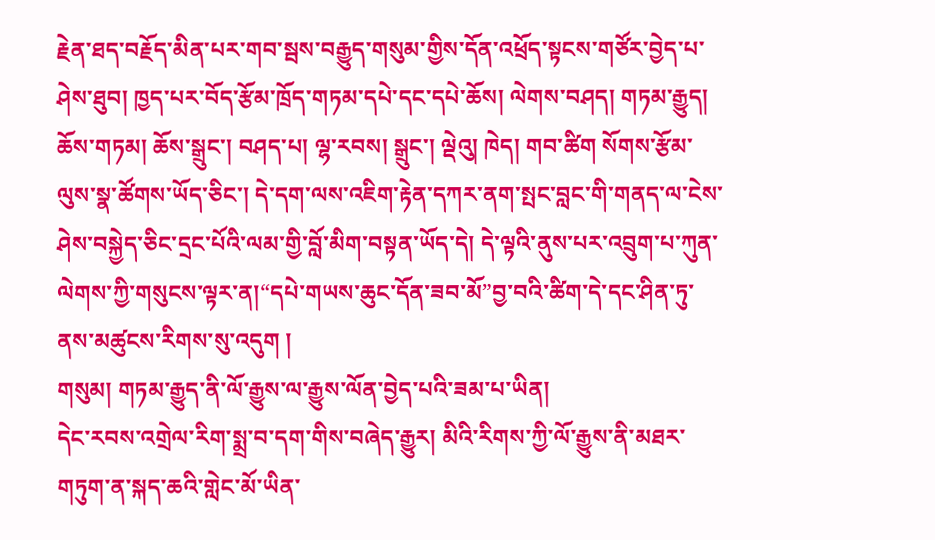རྗེན་ཐད་བརྗོད་མིན་པར་གབ་སྦས་བརྒྱུད་གསུམ་གྱིས་དོན་འཕྲོད་སྟངས་གཙོར་བྱེད་པ་ཤེས་ཐུབ། ཁྱད་པར་བོད་རྩོམ་ཁྲོད་གཏམ་དཔེ་དང་དཔེ་ཆོས། ལེགས་བཤད། གཏམ་རྒྱུད། ཆོས་གཏམ། ཆོས་སྒྲུང་། བཤད་པ། ལྷ་རབས། སྒྲུང་། ལྡེའུ། ཁེད། གབ་ཚིག སོགས་རྩོམ་ལུས་སྣ་ཚོགས་ཡོད་ཅིང་། དེ་དག་ལས་འཇིག་རྟེན་དཀར་ནག་སྤང་བླང་གི་གནད་ལ་ངེས་ཤེས་བསྐྱེད་ཅིང་དྲང་པོའི་ལམ་གྱི་བློ་མིག་བསྟན་ཡོད་དེ། དེ་ལྟའི་ནུས་པར་འབྲུག་པ་ཀུན་ལེགས་ཀྱི་གསུངས་ལྟར་ན།“དཔེ་གཡས་ཆུང་དོན་ཟབ་མོ”བྱ་བའི་ཚིག་དེ་དང་ཤིན་ཏུ་ནས་མཚུངས་རིགས་སུ་འདུག །
གསུམ། གཏམ་རྒྱུད་ནི་ལོ་རྒྱུས་ལ་རྒྱུས་ལོན་བྱེད་པའི་ཟམ་པ་ཡིན།
དེང་རབས་འགྲེལ་རིག་སྨྲ་བ་དག་གིས་བཞེད་རྒྱུར། མིའི་རིགས་ཀྱི་ལོ་རྒྱུས་ནི་མཐར་གཏུག་ན་སྐད་ཆའི་གླེང་མོ་ཡིན་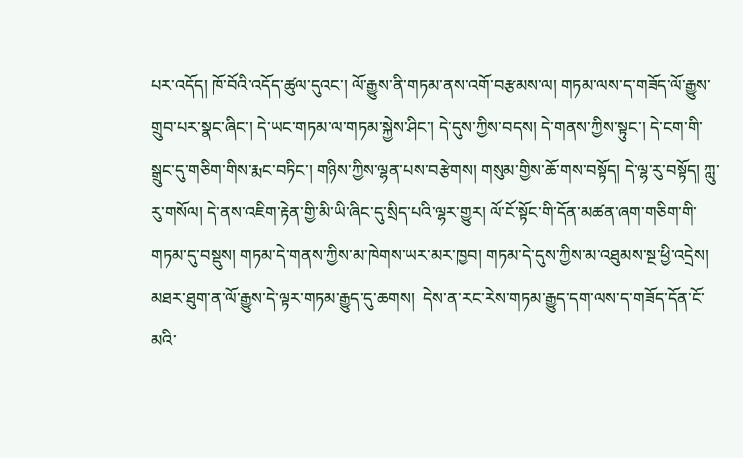པར་འདོད། ཁོ་བོའི་འདོད་ཚུལ་དུའང་། ལོ་རྒྱུས་ནི་གཏམ་ནས་འགོ་བརྩམས་ལ། གཏམ་ལས་ད་གཟོད་ལོ་རྒྱུས་གྲུབ་པར་སྣང་ཞིང་། དེ་ཡང་གཏམ་ལ་གཏམ་སྐྱེས་ཤིང་། དེ་དུས་ཀྱིས་བདས། དེ་གནས་ཀྱིས་སྟུང་། དེ་ངག་གི་སྒྲུང་དུ་གཅིག་གིས་རྨང་བཏིང་། གཉིས་ཀྱིས་ལྷན་པས་བརྩེགས། གསུམ་གྱིས་ཆོ་གས་བསྟོད། དེ་ལྷ་རུ་བསྟོད། ཀླུ་རུ་གསོལ། དེ་ནས་འཇིག་རྟེན་གྱི་མི་ཡི་ཞིང་དུ་སྲིད་པའི་ལྷར་གྱུར། ལོ་ངོ་སྟོང་གི་དོན་མཚན་ཞག་གཅིག་གི་གཏམ་དུ་བསྡུས། གཏམ་དེ་གནས་ཀྱིས་མ་ཁེགས་ཡར་མར་ཁྱབ། གཏམ་དེ་དུས་ཀྱིས་མ་འཐུམས་སྔ་ཕྱི་འདྲེས། མཐར་ཐུག་ན་ལོ་རྒྱུས་དེ་ལྟར་གཏམ་རྒྱུད་དུ་ཆགས།  དེས་ན་རང་རེས་གཏམ་རྒྱུད་དག་ལས་ད་གཟོད་དོན་ངོ་མའི་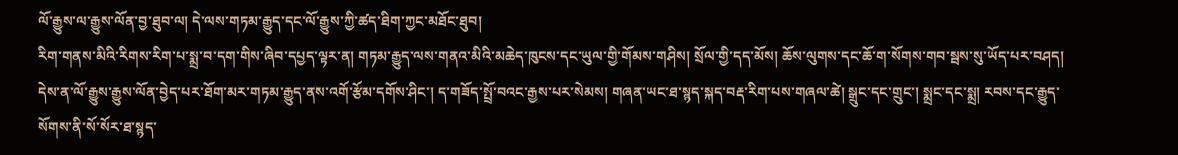ལོ་རྒྱུས་ལ་རྒྱུས་ལོན་བྱ་ཐུབ་ལ། དེ་ལས་གཏམ་རྒྱུད་དང་ལོ་རྒྱུས་ཀྱི་ཚད་ཐིག་ཀྱང་མཐོང་ཐུབ།
རིག་གནས་མིའི་རིགས་རིག་པ་སྨྲ་བ་དག་གིས་ཞིབ་དཔྱད་ལྟར་ན། གཏམ་རྒྱུད་ལས་གནའ་མིའི་མཆེད་ཁུངས་དང་ཡུལ་གྱི་གོམས་གཤིས། སྲོལ་གྱི་དད་མོས། ཆོས་ལུགས་དང་ཆོ་ག་སོགས་གབ་སྦས་སུ་ཡོད་པར་བཤད། དེས་ན་ལོ་རྒྱུས་རྒྱུས་ལོན་བྱེད་པར་ཐོག་མར་གཏམ་རྒྱུད་ནས་འགོ་རྩོམ་དགོས་ཤིང་། ད་གཟོད་སྤྲོ་བའང་རྒྱས་པར་སེམས། གཞན་ཡང་ཐ་སྙད་སྐད་བརྡ་རིག་པས་གཞལ་ཚེ། སྒྲུང་དང་གྲུང་། སྨྲང་དང་སྨྲ། རབས་དང་རྒྱུད་སོགས་ནི་སོ་སོར་ཐ་སྙད་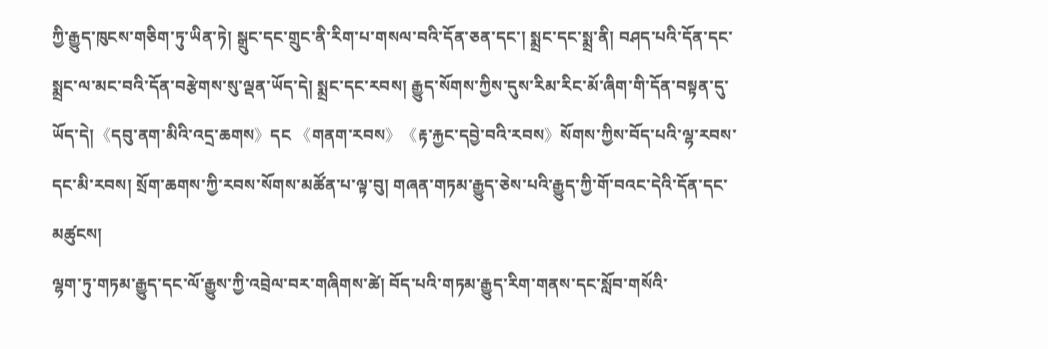ཀྱི་རྒྱུད་ཁུངས་གཅིག་ཏུ་ཡིན་ཏེ། སྒྲུང་དང་གྲུང་ནི་རིག་པ་གསལ་བའི་དོན་ཅན་དང་། སྨྲང་དང་སྨྲ་ནི། བཤད་པའི་དོན་དང་སྨྲང་ལ་མང་བའི་དོན་བརྩེགས་སུ་ལྡན་ཡོད་དེ། སྨྲང་དང་རབས། རྒྱུད་སོགས་ཀྱིས་དུས་རིམ་རིང་མོ་ཞིག་གི་དོན་བསྟན་དུ་ཡོད་དེ།《དབུ་ནག་མིའི་འདྲ་ཆགས》དང 《གནག་རབས》《རྟ་རྐྱང་དབྱེ་བའི་རབས》སོགས་ཀྱིས་བོད་པའི་ལྷ་རབས་དང་མི་རབས། སྲོག་ཆགས་ཀྱི་རབས་སོགས་མཚོན་པ་ལྟ་བུ། གཞན་གཏམ་རྒྱུད་ཅེས་པའི་རྒྱུད་ཀྱི་གོ་བའང་དེའི་དོན་དང་མཚུངས།
ལྷག་ཏུ་གཏམ་རྒྱུད་དང་ལོ་རྒྱུས་ཀྱི་འབྲེལ་བར་གཞིགས་ཚེ། བོད་པའི་གཏམ་རྒྱུད་རིག་གནས་དང་སློབ་གསོའི་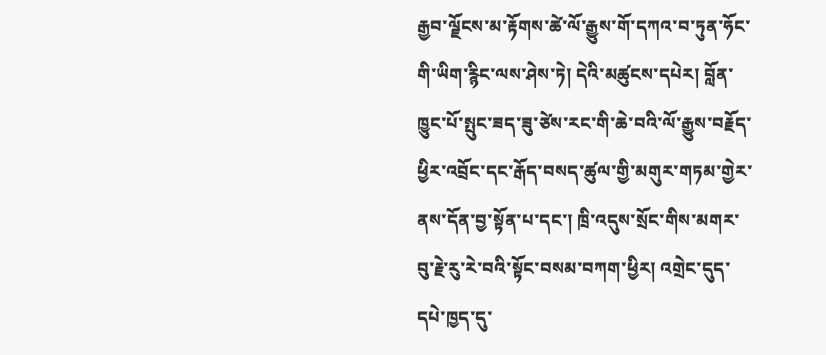རྒྱབ་ལྗོངས་མ་རྟོགས་ཚེ་ལོ་རྒྱུས་གོ་དཀའ་བ་ཏུན་ཧོང་གི་ཡིག་རྙིང་ལས་ཤེས་ཏེ། དེའི་མཚུངས་དཔེར། བློན་ཁྱུང་པོ་སྤུང་ཟད་ཟུ་ཙེས་རང་གི་ཆེ་བའི་ལོ་རྒྱུས་བརྗོད་ཕྱིར་འབྲོང་དང་རྒོད་བསད་ཚུལ་གྱི་མགུར་གཏམ་གྱེར་ནས་དོན་བྱ་སྟོན་པ་དང་། ཁྲི་འདུས་སྲོང་གིས་མགར་བུ་རྗེ་རུ་རེ་བའི་སྟོང་བསམ་བཀག་ཕྱིར། འགྲེང་དུད་དཔེ་ཁྱད་དུ་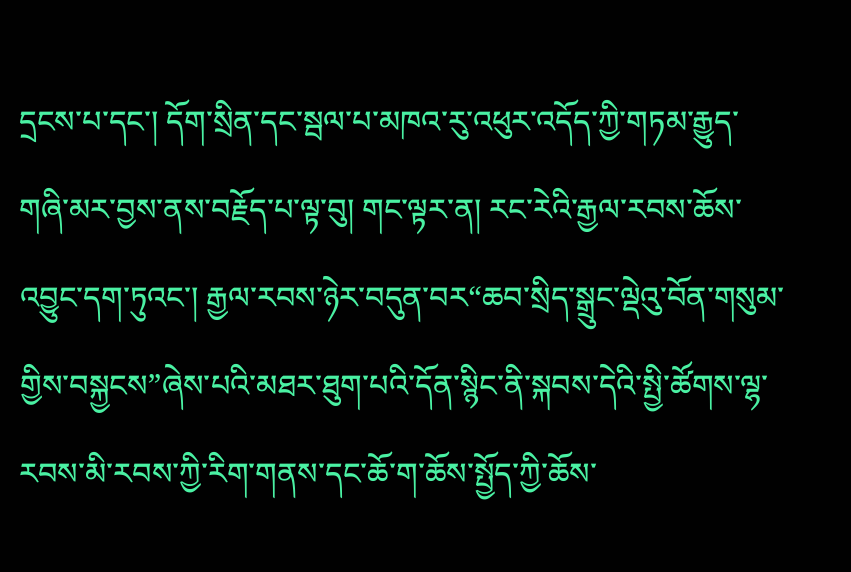དྲངས་པ་དང་། དོག་སྲིན་དང་སྦལ་པ་མཁའ་རུ་འཕུར་འདོད་ཀྱི་གཏམ་རྒྱུད་གཞི་མར་བྱས་ནས་བརྗོད་པ་ལྟ་བུ། གང་ལྟར་ན། རང་རེའི་རྒྱལ་རབས་ཆོས་འབྱུང་དག་ཏུའང་། རྒྱལ་རབས་ཉེར་བདུན་བར“ཆབ་སྲིད་སྒྲུང་ལྡེའུ་བོན་གསུམ་གྱིས་བསྐྱངས”ཞེས་པའི་མཐར་ཐུག་པའི་དོན་སྙིང་ནི་སྐབས་དེའི་སྤྱི་ཚོགས་ལྷ་རབས་མི་རབས་ཀྱི་རིག་གནས་དང་ཆོ་ག་ཆོས་སྤྱོད་ཀྱི་ཆོས་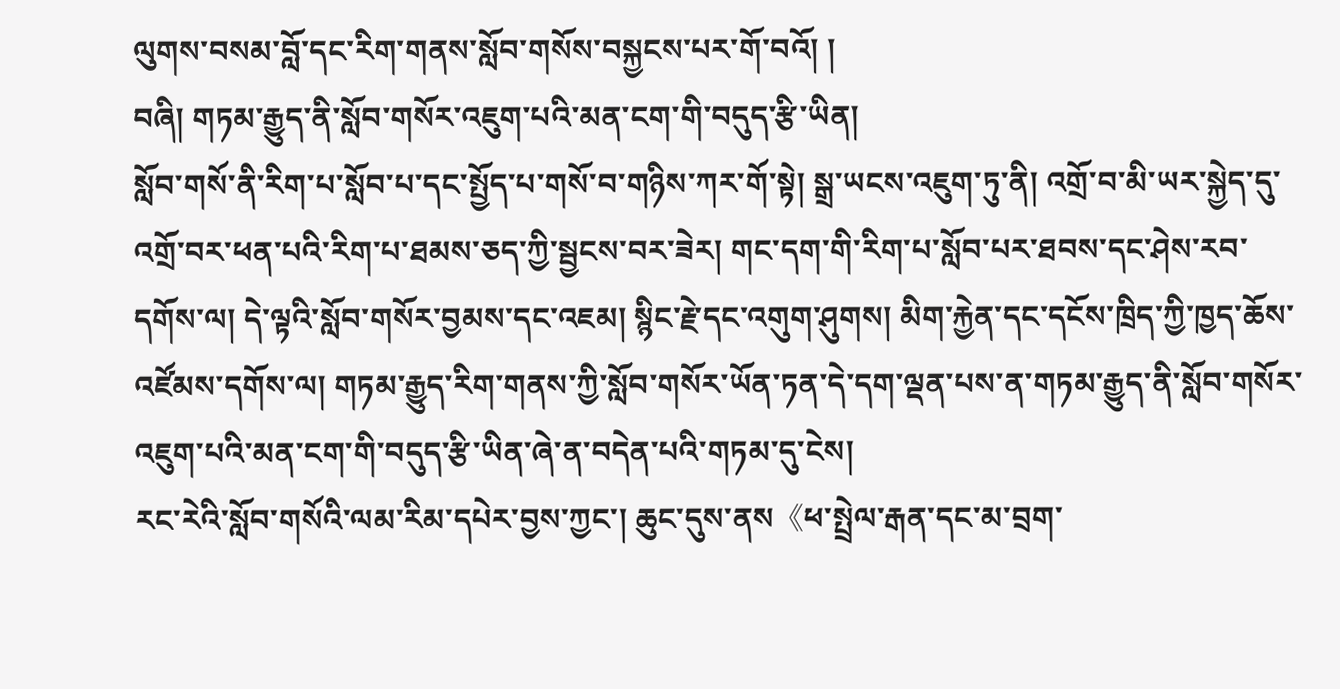ལུགས་བསམ་བློ་དང་རིག་གནས་སློབ་གསོས་བསྐྱངས་པར་གོ་བའོ། །
བཞི། གཏམ་རྒྱུད་ནི་སློབ་གསོར་འཇུག་པའི་མན་ངག་གི་བདུད་རྩི་ཡིན།
སློབ་གསོ་ནི་རིག་པ་སློབ་པ་དང་སྤྱོད་པ་གསོ་བ་གཉིས་ཀར་གོ་སྟེ། སྒྲ་ཡངས་འཇུག་ཏུ་ནི། འགྲོ་བ་མི་ཡར་སྐྱེད་དུ་འགྲོ་བར་ཕན་པའི་རིག་པ་ཐམས་ཅད་ཀྱི་སྦྱངས་བར་ཟེར། གང་དག་གི་རིག་པ་སློབ་པར་ཐབས་དང་ཤེས་རབ་དགོས་ལ། དེ་ལྟའི་སློབ་གསོར་བྱམས་དང་འཇམ། སྙིང་རྗེ་དང་འགུག་ཤུགས། མིག་རྐྱེན་དང་དངོས་ཁྲིད་ཀྱི་ཁྱད་ཆོས་འཛོམས་དགོས་ལ། གཏམ་རྒྱུད་རིག་གནས་ཀྱི་སློབ་གསོར་ཡོན་ཏན་དེ་དག་ལྡན་པས་ན་གཏམ་རྒྱུད་ནི་སློབ་གསོར་འཇུག་པའི་མན་ངག་གི་བདུད་རྩི་ཡིན་ཞེ་ན་བདེན་པའི་གཏམ་དུ་ངེས།
རང་རེའི་སློབ་གསོའི་ལམ་རིམ་དཔེར་བྱས་ཀྱང་། ཆུང་དུས་ནས《ཕ་སྤྲེལ་རྒན་དང་མ་བྲག་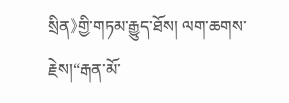སྲིན》གྱི་གཏམ་རྒྱུད་ཐོས། ལག་ཆགས་རྗེས།“རྒན་མོ་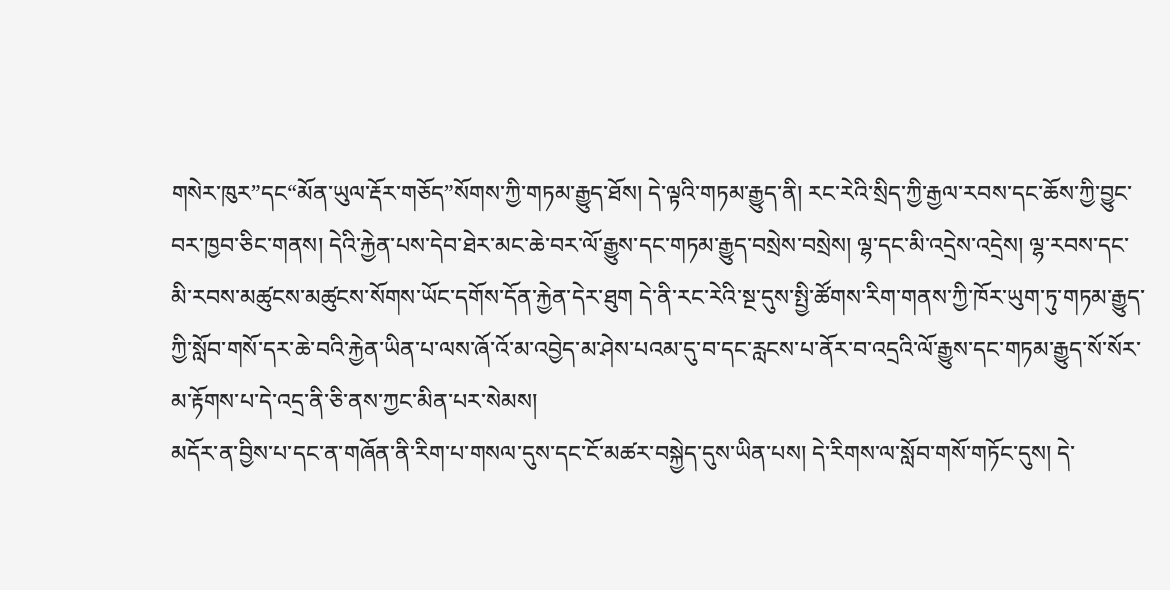གསེར་ཁུར”དང“མོན་ཡུལ་རྡོར་གཅོད”སོགས་ཀྱི་གཏམ་རྒྱུད་ཐོས། དེ་ལྟའི་གཏམ་རྒྱུད་ནི། རང་རེའི་སྲིད་ཀྱི་རྒྱལ་རབས་དང་ཆོས་ཀྱི་བྱུང་བར་ཁྱབ་ཅིང་གནས། དེའི་རྐྱེན་པས་དེབ་ཐེར་མང་ཆེ་བར་ལོ་རྒྱུས་དང་གཏམ་རྒྱུད་བསྲེས་བསྲེས། ལྷ་དང་མི་འདྲེས་འདྲེས། ལྷ་རབས་དང་མི་རབས་མཚུངས་མཚུངས་སོགས་ཡོང་དགོས་དོན་རྐྱེན་དེར་ཐུག དེ་ནི་རང་རེའི་སྔ་དུས་སྤྱི་ཚོགས་རིག་གནས་ཀྱི་ཁོར་ཡུག་ཏུ་གཏམ་རྒྱུད་ཀྱི་སློབ་གསོ་དར་ཆེ་བའི་རྐྱེན་ཡིན་པ་ལས་ཞོ་འོ་མ་འབྱེད་མ་ཤེས་པའམ་དུ་བ་དང་རླངས་པ་ནོར་བ་འདྲའི་ལོ་རྒྱུས་དང་གཏམ་རྒྱུད་སོ་སོར་མ་རྟོགས་པ་དེ་འདྲ་ནི་ཅི་ནས་ཀྱང་མིན་པར་སེམས།
མདོར་ན་བྱིས་པ་དང་ན་གཞོན་ནི་རིག་པ་གསལ་དུས་དང་ངོ་མཚར་བསྐྱེད་དུས་ཡིན་པས། དེ་རིགས་ལ་སློབ་གསོ་གཏོང་དུས། དེ་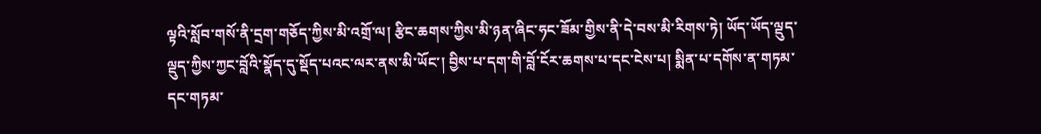ལྟའི་སློབ་གསོ་ནི་དྲག་གཅོད་ཀྱིས་མི་འགྲོ་ལ། རྩིང་ཆགས་ཀྱིས་མི་ཉན་ཞིང་ཧང་ཟོམ་གྱིས་ནི་དེ་བས་མི་རིགས་ཏེ། ཡོད་ཡོད་ལྡུད་ལྡུད་ཀྱིས་ཀྱང་བློའི་སྣོད་དུ་སྡོད་པའང་ལར་ནས་མི་ཡོང་། བྱིས་པ་དག་གི་བློ་ངོར་ཆགས་པ་དང་ངེས་པ། སྨིན་པ་དགོས་ན་གཏམ་དང་གཏམ་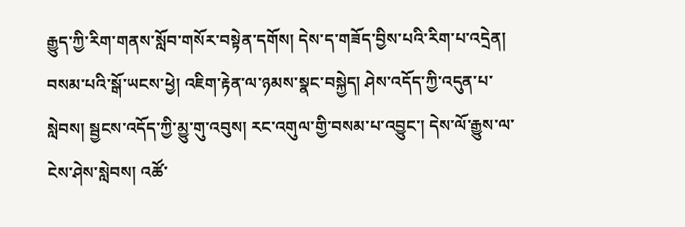རྒྱུད་ཀྱི་རིག་གནས་སློབ་གསོར་བསྟེན་དགོས། དེས་ད་གཟོད་བྱིས་པའི་རིག་པ་འདྲེན། བསམ་པའི་སྒོ་ཡངས་ཕྱེ། འཇིག་རྟེན་ལ་ཉམས་སྣང་བསྐྱེད། ཤེས་འདོད་ཀྱི་འདུན་པ་སླེབས། སྦྱངས་འདོད་ཀྱི་མྱུ་གུ་འབུས། རང་འགུལ་གྱི་བསམ་པ་འབྱུང་། དེས་ལོ་རྒྱུས་ལ་ངེས་ཤེས་སླེབས། འཚོ་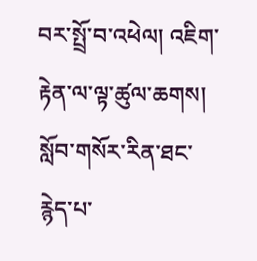བར་སྤྲོ་བ་འཕེལ། འཇིག་རྟེན་ལ་ལྟ་ཚུལ་ཆགས། སློབ་གསོར་རིན་ཐང་རྙེད་པ་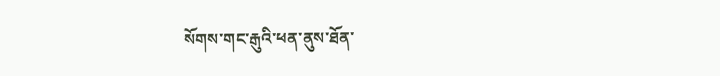སོགས་གང་རྒུའི་ཕན་ནུས་ཐོན་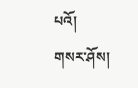པའོ།
གསར་ཤོས།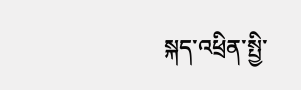སྐད་འཕྲིན་སྤྱི་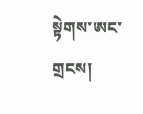སྟེགས་ཨང་གྲངས།